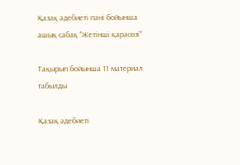Қазақ әдебиеті пәні бойынша ашық сабақ "Жетінші қарасөзі"

Тақырып бойынша 11 материал табылды

Қазақ әдебиеті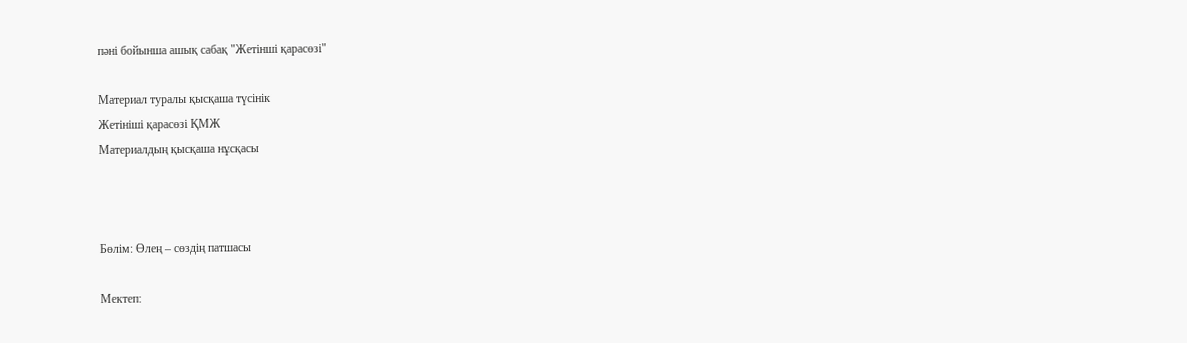пәні бойынша ашық сабақ "Жетінші қарасөзі"

Материал туралы қысқаша түсінік
Жетініші қарасөзі ҚМЖ
Материалдың қысқаша нұсқасы



Бөлім: Өлең – сөздің патшасы

Мектеп: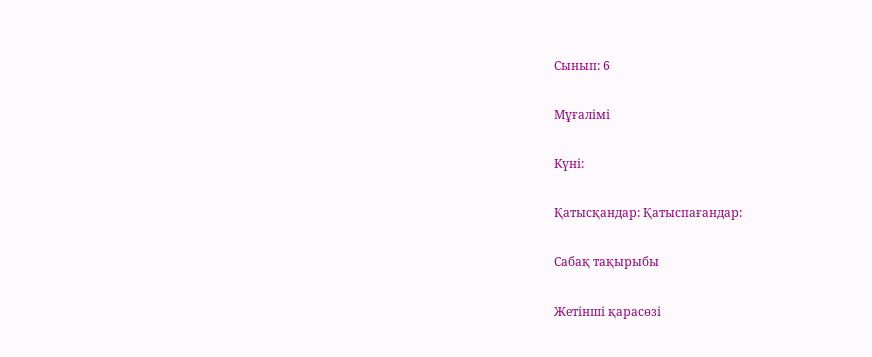Сынып: 6

Мұғалімі

Күні:

Қатысқандар: Қатыспағандар:

Сабақ тақырыбы

Жетінші қарасөзі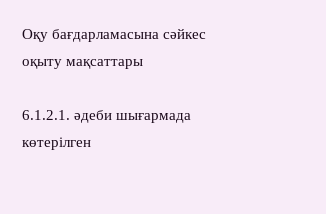Оқу бағдарламасына сәйкес оқыту мақсаттары

6.1.2.1. әдеби шығармада көтерілген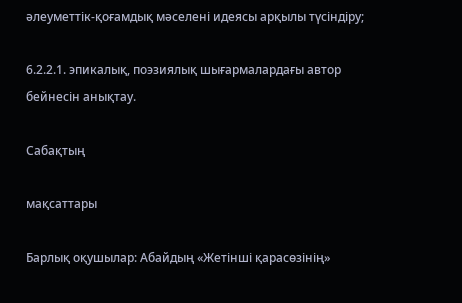әлеуметтік-қоғамдық мәселені идеясы арқылы түсіндіру;

6.2.2.1. эпикалық, поэзиялық шығармалардағы автор бейнесін анықтау.

Сабақтың

мақсаттары

Барлық оқушылар: Абайдың «Жетінші қарасөзінің»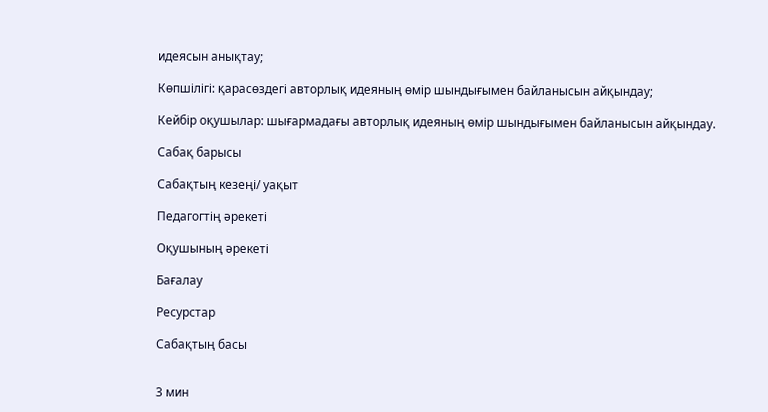идеясын анықтау;

Көпшілігі: қарасөздегі авторлық идеяның өмір шындығымен байланысын айқындау;

Кейбір оқушылар: шығармадағы авторлық идеяның өмір шындығымен байланысын айқындау.

Сабақ барысы

Сабақтың кезеңі/ уақыт

Педагогтің әрекеті

Оқушының әрекеті

Бағалау

Ресурстар

Сабақтың басы


3 мин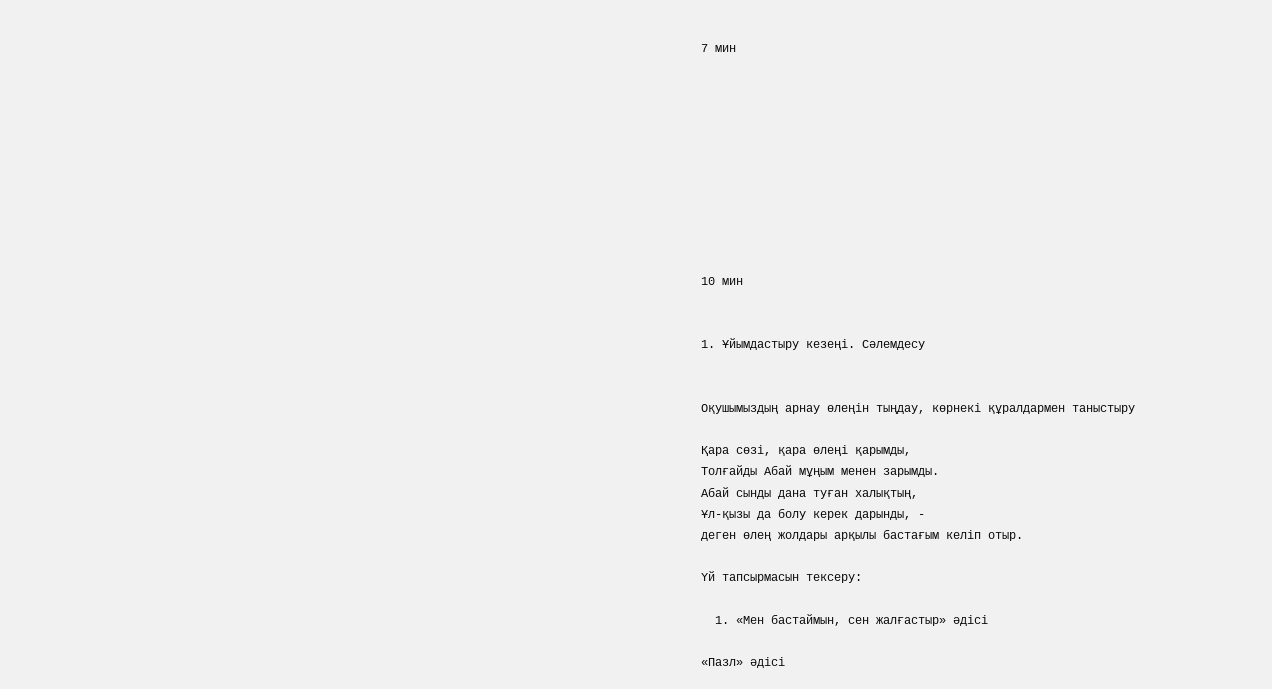7 мин










10 мин


1. Ұйымдастыру кезеңі. Сәлемдесу


Оқушымыздың арнау өлеңін тыңдау, көрнекі құралдармен таныстыру

Қара сөзі, қара өлеңі қарымды,
Толғайды Абай мұңым менен зарымды.
Абай сынды дана туған халықтың,
Ұл-қызы да болу керек дарынды, -
деген өлең жолдары арқылы бастағым келіп отыр.

Үй тапсырмасын тексеру:

  1. «Мен бастаймын, сен жалғастыр» әдісі

«Пазл» әдісі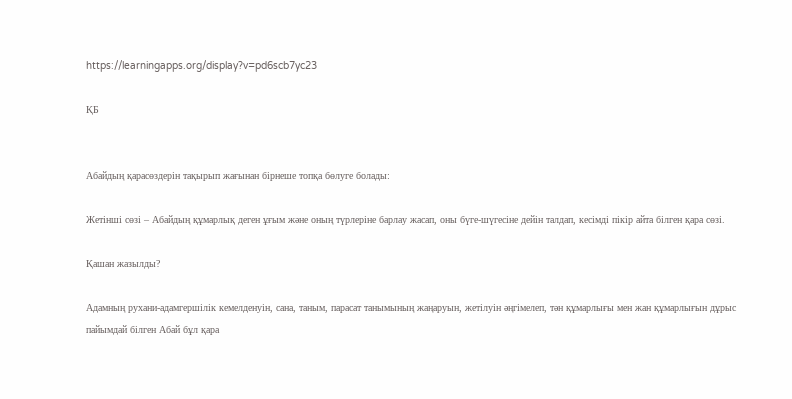https://learningapps.org/display?v=pd6scb7yc23

ҚБ


Абайдың қарасөздерін тақырып жағынан бірнеше топқа бөлуге болады:

Жетінші сөзі – Абайдың құмарлық деген ұғым және оның түрлеріне барлау жасап, оны бүге-шүгесіне дейін талдап, кесімді пікір айта білген қара сөзі.

Қашан жазылды?

Адамның рухани-адамгершілік кемелденуін, сана, таным, парасат танымының жаңаруын, жетілуін әңгімелеп, тән құмарлығы мен жан құмарлығын дұрыс пайымдай білген Абай бұл қара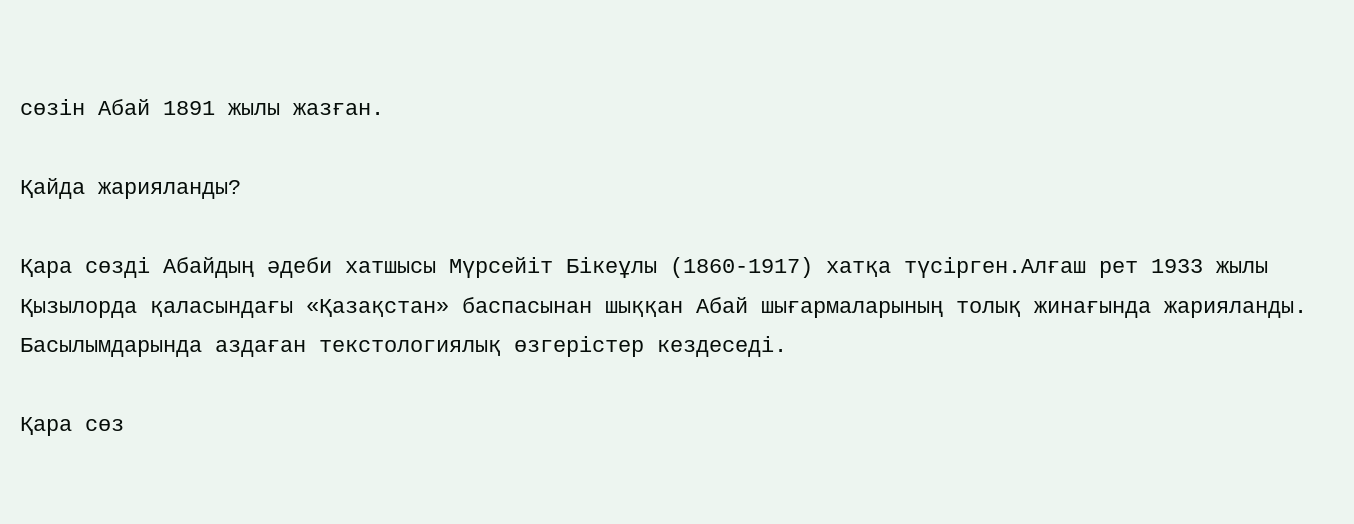сөзін Абай 1891 жылы жазған.

Қайда жарияланды?

Қара сөзді Абайдың әдеби хатшысы Мүрсейіт Бікеұлы (1860-1917) хатқа түсірген.Алғаш рет 1933 жылы Қызылорда қаласындағы «Қазақстан» баспасынан шыққан Абай шығармаларының толық жинағында жарияланды. Басылымдарында аздаған текстологиялық өзгерістер кездеседі.

Қара сөз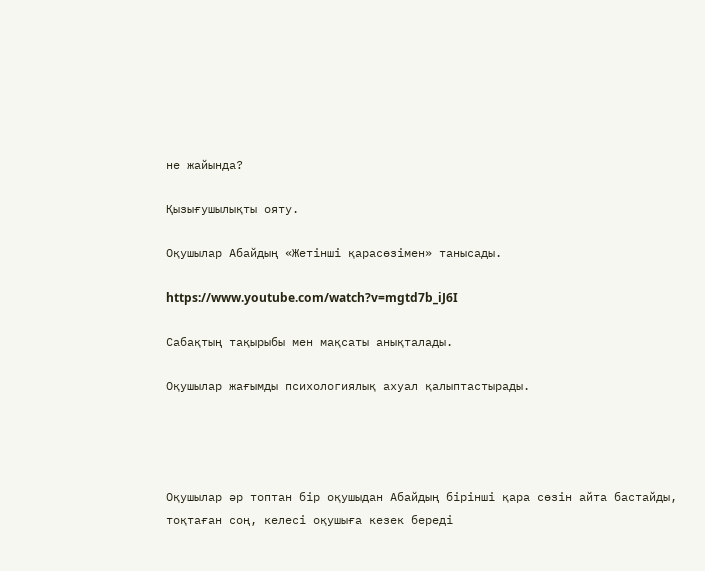не жайында?

Қызығушылықты ояту.

Оқушылар Абайдың «Жетінші қарасөзімен» танысады.

https://www.youtube.com/watch?v=mgtd7b_iJ6I

Сабақтың тақырыбы мен мақсаты анықталады.

Оқушылар жағымды психологиялық ахуал қалыптастырады.




Оқушылар әр топтан бір оқушыдан Абайдың бірінші қара сөзін айта бастайды, тоқтаған соң, келесі оқушыға кезек береді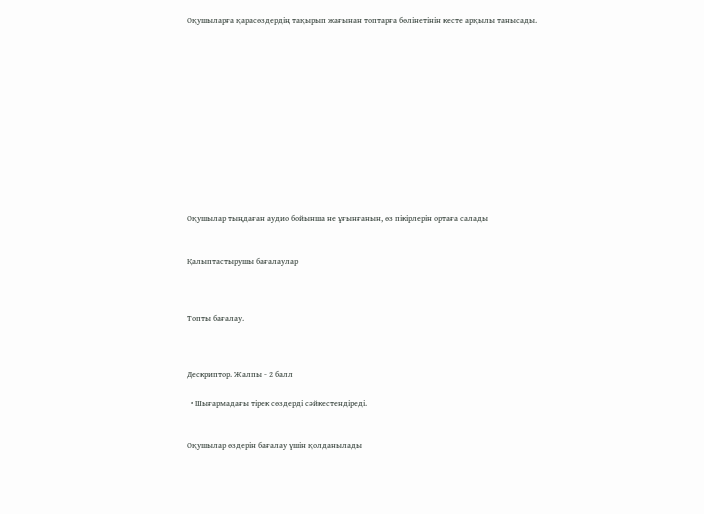Оқушыларға қарасөздердің тақырып жағынан топтарға бөлінетінін кесте арқылы танысады.













Оқушылар тыңдаған аудио бойынша не ұғынғанын, өз пікірлерін ортаға салады


Қалыптастырушы бағалаулар



Топты бағалау.



Дескриптор. Жалпы - 2 балл

  • Шығармадағы тірек сөздерді сәйкестендіреді.


Оқушылар өздерін бағалау үшін қолданылады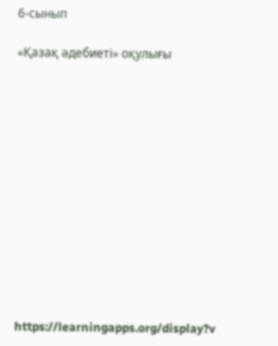6-сынып

«Қазақ әдебиеті» оқулығы













https://learningapps.org/display?v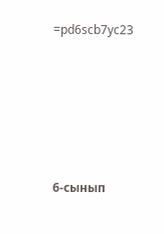=pd6scb7yc23







6-сынып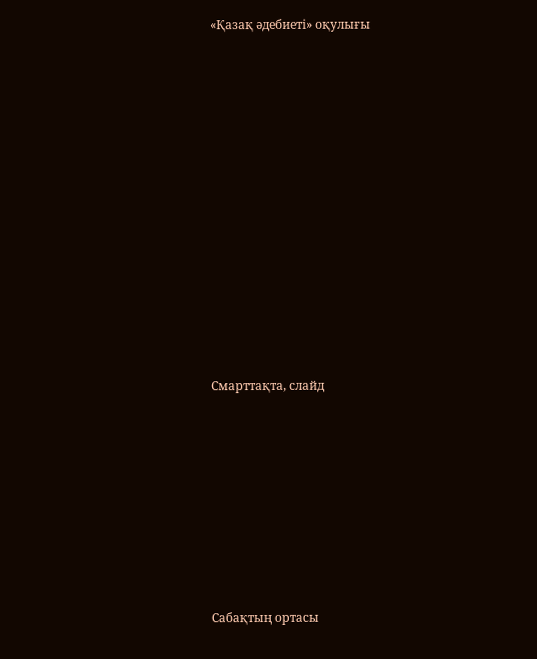«Қазақ әдебиеті» оқулығы













Смарттақта, слайд








Сабақтың ортасы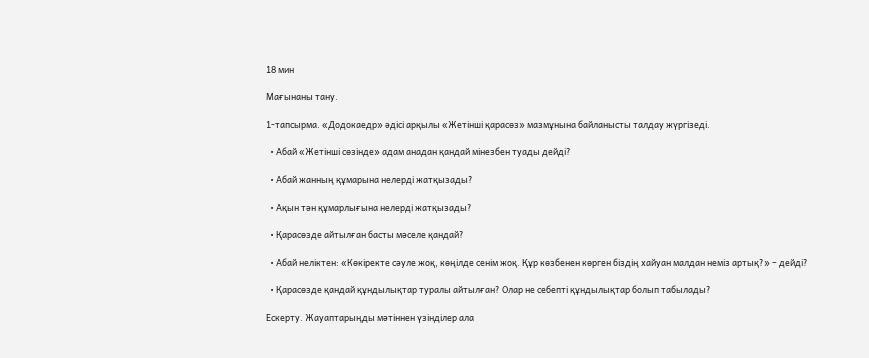18 мин

Мағынаны тану.

1-тапсырма. «Додокаедр» әдісі арқылы «Жетінші қарасөз» мазмұнына байланысты талдау жүргізеді.

  • Абай «Жетінші сөзінде» адам анадан қандай мінезбен туады дейді?

  • Абай жанның құмарына нелерді жатқызады?

  • Ақын тән құмарлығына нелерді жатқызады?

  • Қарасөзде айтылған басты мәселе қандай?

  • Абай неліктен: «Көкіректе сәуле жоқ, көңілде сенім жоқ. Құр көзбенен көрген біздің хайуан малдан неміз артық?» – дейді?

  • Қарасөзде қандай құндылықтар туралы айтылған? Олар не себепті құндылықтар болып табылады?

Ескерту. Жауаптарыңды мәтіннен үзінділер ала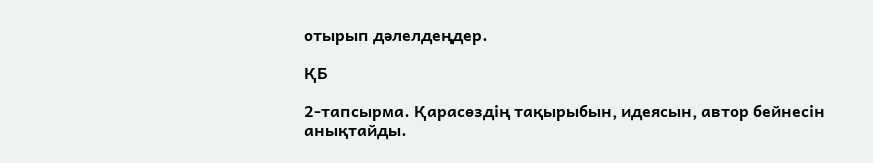отырып дәлелдеңдер.

ҚБ

2-тапсырма. Қарасөздің тақырыбын, идеясын, автор бейнесін анықтайды.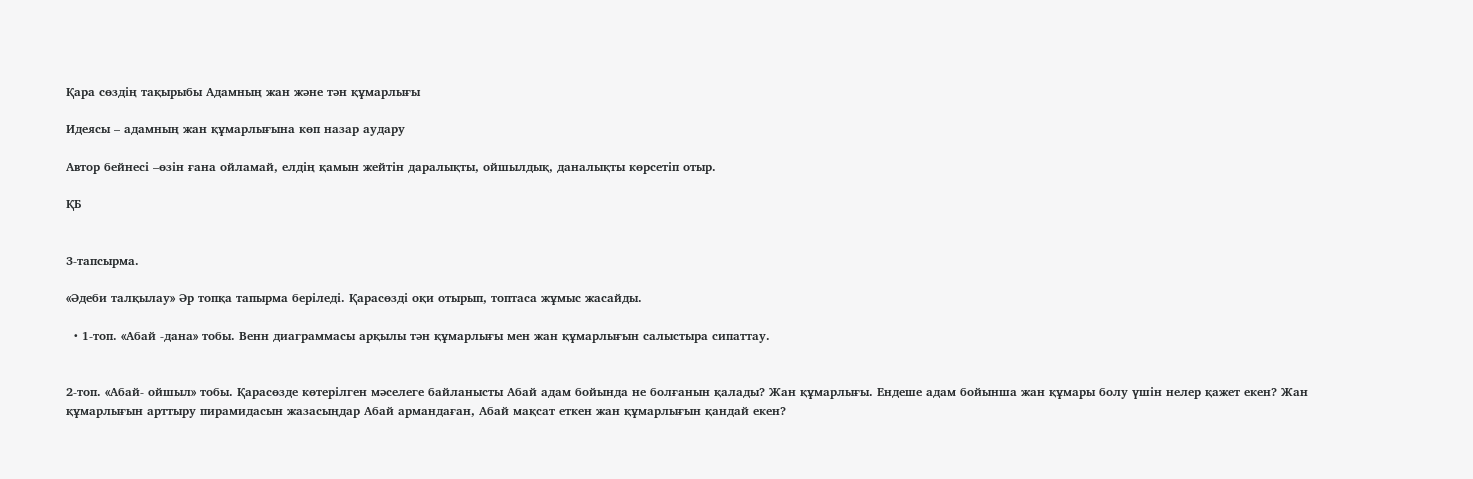Қара сөздің тақырыбы Адамның жан және тән құмарлығы

Идеясы – адамның жан құмарлығына көп назар аудару

Автор бейнесі –өзін ғана ойламай, елдің қамын жейтін даралықты, ойшылдық, даналықты көрсетіп отыр.

ҚБ


3-тапсырма.

«Әдеби талқылау» Әр топқа тапырма беріледі. Қарасөзді оқи отырып, топтаса жұмыс жасайды.

  • 1-топ. «Абай -дана» тобы. Венн диаграммасы арқылы тән құмарлығы мен жан құмарлығын салыстыра сипаттау.


2-топ. «Абай- ойшыл» тобы. Қарасөзде көтерілген мәселеге байланысты Абай адам бойында не болғанын қалады? Жан құмарлығы. Ендеше адам бойынша жан құмары болу үшін нелер қажет екен? Жан құмарлығын арттыру пирамидасын жазасыңдар Абай армандаған, Абай мақсат еткен жан құмарлығын қандай екен?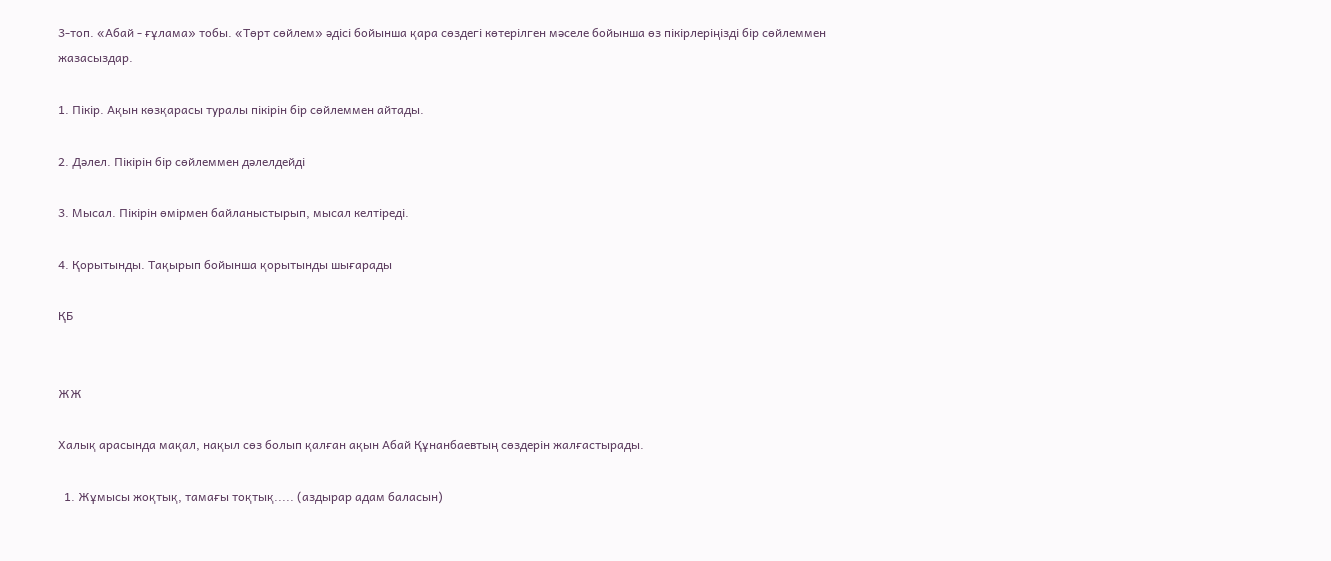3-топ. «Абай - ғұлама» тобы. «Төрт сөйлем» әдісі бойынша қара сөздегі көтерілген мәселе бойынша өз пікірлеріңізді бір сөйлеммен жазасыздар.

1. Пікір. Ақын көзқарасы туралы пікірін бір сөйлеммен айтады.

2. Дәлел. Пікірін бір сөйлеммен дәлелдейді

3. Мысал. Пікірін өмірмен байланыстырып, мысал келтіреді.

4. Қорытынды. Тақырып бойынша қорытынды шығарады

ҚБ


ЖЖ

Халық арасында мақал, нақыл сөз болып қалған ақын Абай Құнанбаевтың сөздерін жалғастырады.

  1. Жұмысы жоқтық, тамағы тоқтық..... (аздырар адам баласын)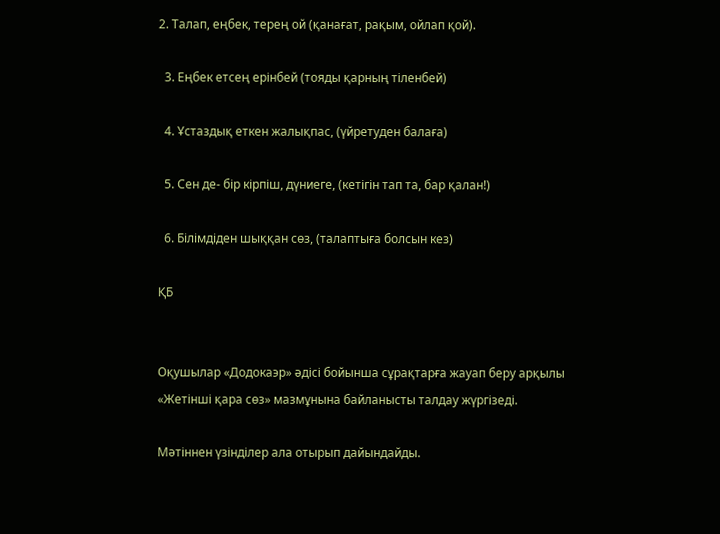2. Талап, еңбек, терең ой (қанағат, рақым, ойлап қой).

  3. Еңбек етсең ерінбей (тояды қарның тіленбей)

  4. Ұстаздық еткен жалықпас, (үйретуден балаға)

  5. Сен де- бір кірпіш, дүниеге, (кетігін тап та, бар қалан!)

  6. Білімдіден шыққан сөз, (талаптыға болсын кез)

ҚБ


Оқушылар «Додокаэр» әдісі бойынша сұрақтарға жауап беру арқылы «Жетінші қара сөз» мазмұнына байланысты талдау жүргізеді.

Мәтіннен үзінділер ала отырып дайындайды.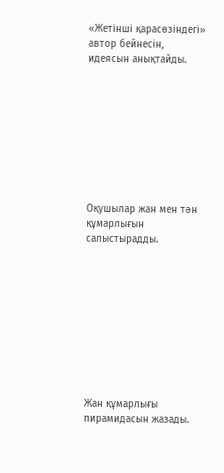«Жетінші қарасөзіндегі» автор бейнесін, идеясын анықтайды.









Оқушылар жан мен тән құмарлығын салыстырадды.










Жан құмарлығы пирамидасын жазады.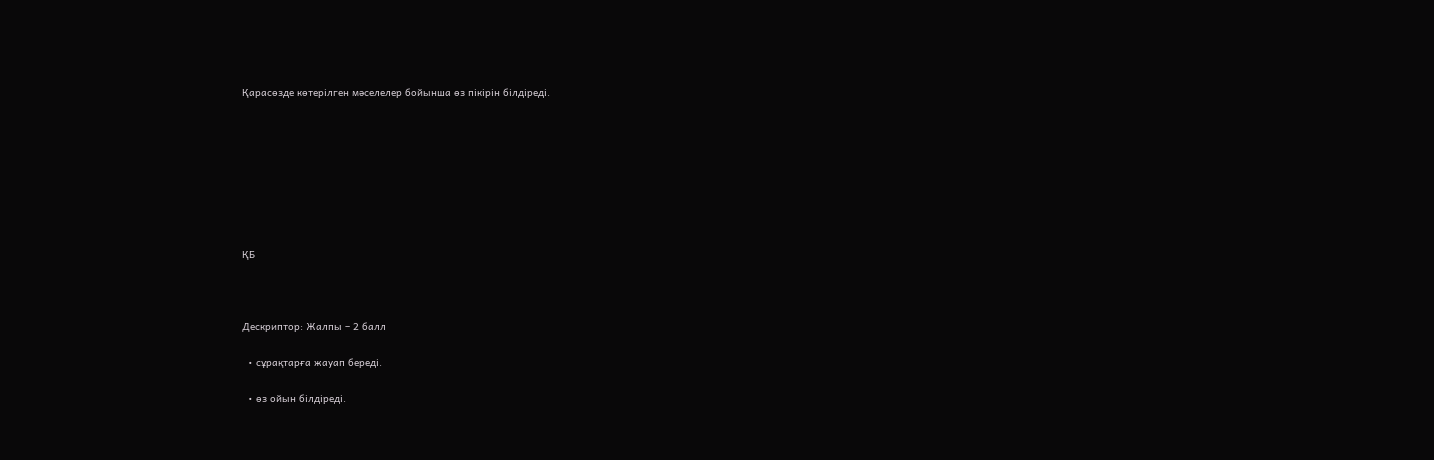Қарасөзде көтерілген мәселелер бойынша өз пікірін білдіреді.








ҚБ



Дескриптор: Жалпы – 2 балл

  • сұрақтарға жауап береді.

  • өз ойын білдіреді.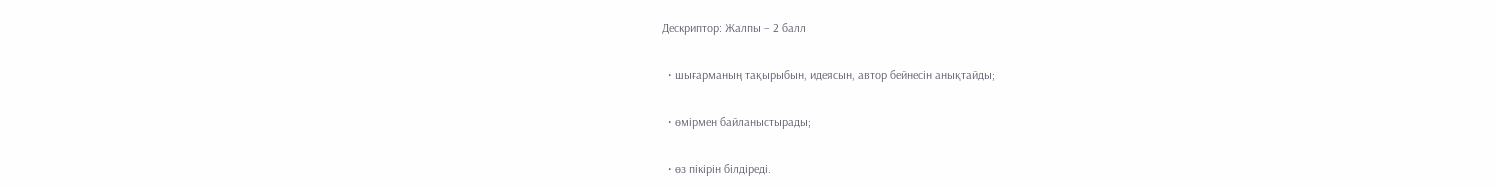Дескриптор: Жалпы – 2 балл

  • шығарманың тақырыбын, идеясын, автор бейнесін анықтайды;

  • өмірмен байланыстырады;

  • өз пікірін білдіреді.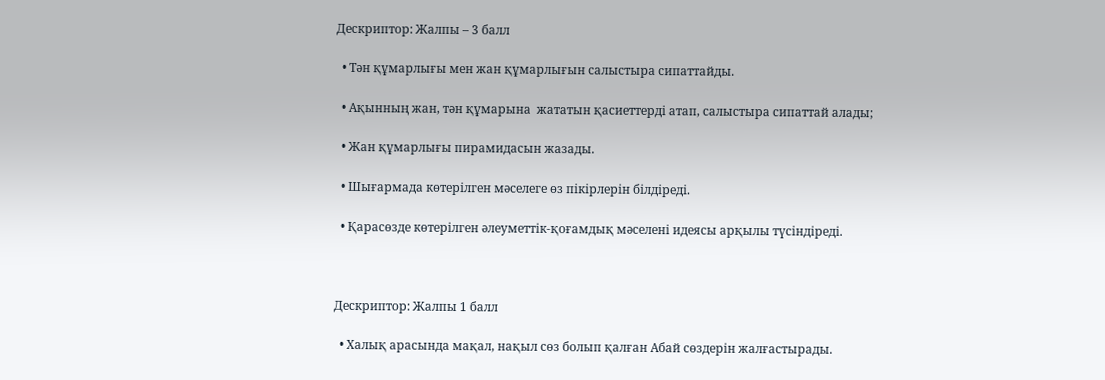Дескриптор: Жалпы – 3 балл

  • Тән құмарлығы мен жан құмарлығын салыстыра сипаттайды.

  • Ақынның жан, тән құмарына  жататын қасиеттерді атап, салыстыра сипаттай алады;

  • Жан құмарлығы пирамидасын жазады.

  • Шығармада көтерілген мәселеге өз пікірлерін білдіреді.

  • Қарасөзде көтерілген әлеуметтік-қоғамдық мәселені идеясы арқылы түсіндіреді.



Дескриптор: Жалпы 1 балл

  • Халық арасында мақал, нақыл сөз болып қалған Абай сөздерін жалғастырады.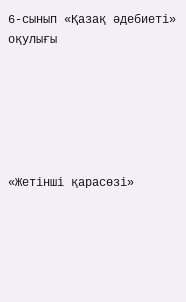6-сынып «Қазақ әдебиеті» оқулығы






«Жетінші қарасөзі»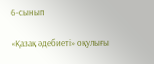6-сынып

«Қазақ әдебиеті» оқулығы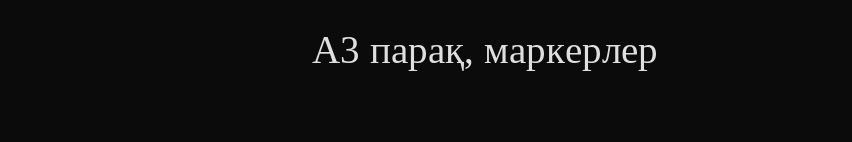А3 парақ, маркерлер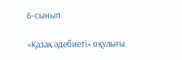6-сынып

«Қазақ әдебиеті» оқулығы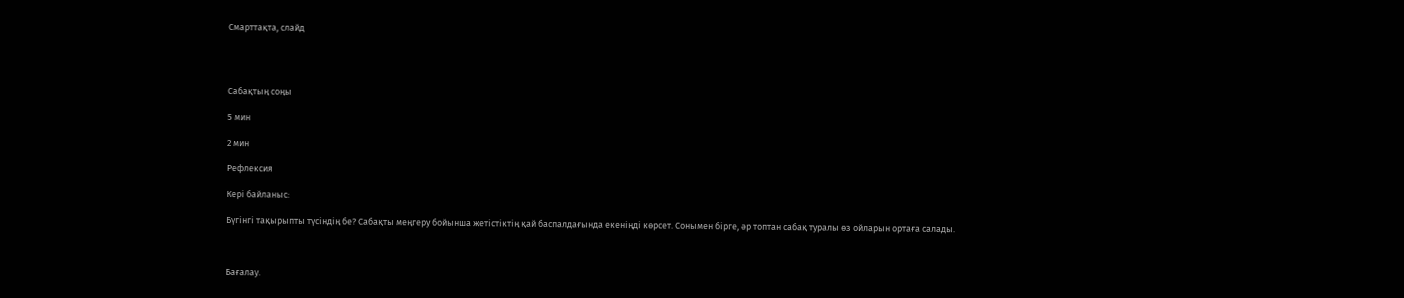Смарттақта, слайд




Сабақтың соңы

5 мин

2 мин

Рефлексия

Кері байланыс:

Бүгінгі тақырыпты түсіндің бе? Сабақты меңгеру бойынша жетістіктің қай баспалдағында екеніңді көрсет. Сонымен бірге, әр топтан сабақ туралы өз ойларын ортаға салады.



Бағалау.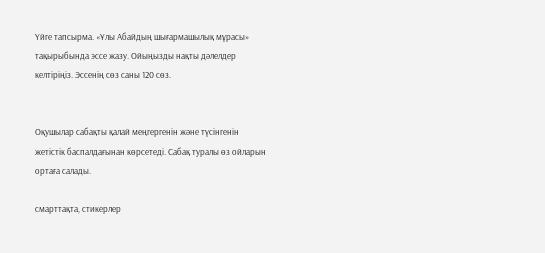Үйге тапсырма. «Ұлы Абайдың шығармашылық мұрасы» тақырыбында эссе жазу. Ойыңызды нақты дәлелдер келтіріңіз. Эссенің сөз саны 120 сөз.


Оқушылар сабақты қалай меңгергенін және түсінгенін жетістік баспалдағынан көрсетеді. Сабақ туралы өз ойларын ортаға салады.

смарттақта, стикерлер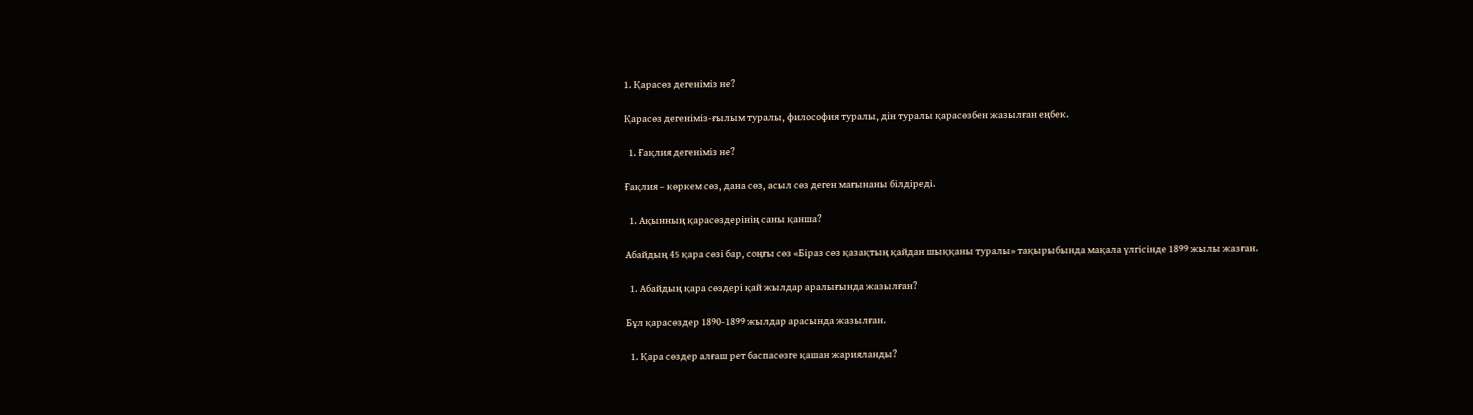1. Қарасөз дегеніміз не?

Қарасөз дегеніміз-ғылым туралы, философия туралы, дін туралы қарасөзбен жазылған еңбек.

  1. Ғақлия дегеніміз не?

Ғақлия – көркем сөз, дана сөз, асыл сөз деген мағынаны білдіреді.

  1. Ақынның қарасөздерінің саны қанша?

Абайдың 45 қара сөзі бар, соңғы сөз «Біраз сөз қазақтың қайдан шыққаны туралы» тақырыбында мақала үлгісінде 1899 жылы жазған.

  1. Абайдың қара сөздері қай жылдар аралығында жазылған?

Бұл қарасөздер 1890-1899 жылдар арасында жазылған.

  1. Қара сөздер алғаш рет баспасөзге қашан жарияланды?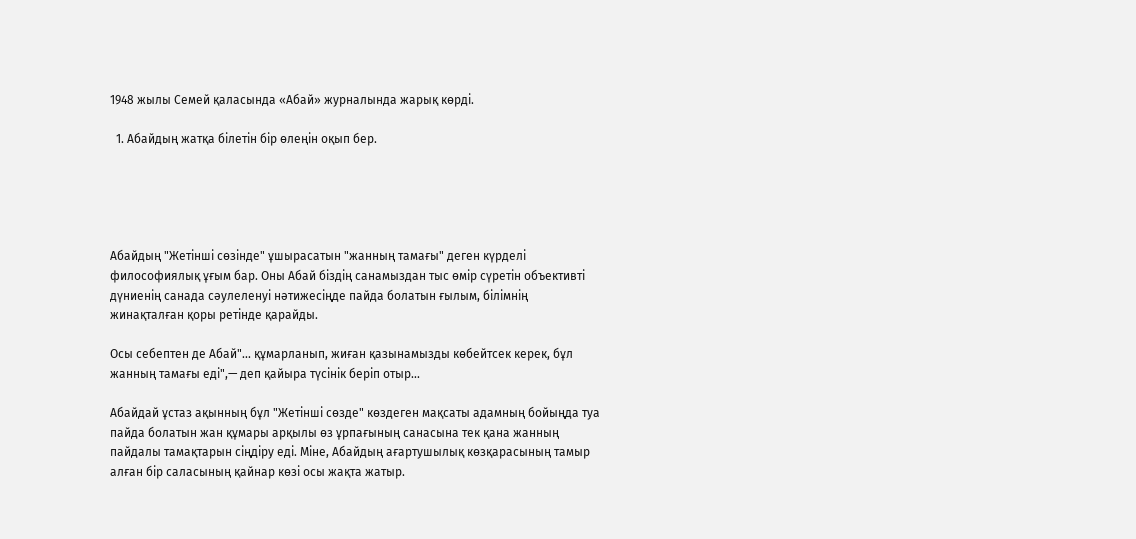1948 жылы Семей қаласында «Абай» журналында жарық көрді.

  1. Абайдың жатқа білетін бір өлеңін оқып бер.





Абайдың "Жетінші сөзінде" ұшырасатын "жанның тамағы" деген күрделі философиялық ұғым бар. Оны Абай біздің санамыздан тыс өмір сүретін объективті дүниенің санада сәулеленуі нәтижесіңде пайда болатын ғылым, білімнің жинақталған қоры ретінде қарайды.

Осы себептен де Абай"... құмарланып, жиған қазынамызды көбейтсек керек, бұл жанның тамағы еді",— деп қайыра түсінік беріп отыр...

Абайдай ұстаз ақынның бұл "Жетінші сөзде" көздеген мақсаты адамның бойыңда туа пайда болатын жан құмары арқылы өз ұрпағының санасына тек қана жанның пайдалы тамақтарын сіңдіру еді. Міне, Абайдың ағартушылық көзқарасының тамыр алған бір саласының қайнар көзі осы жақта жатыр.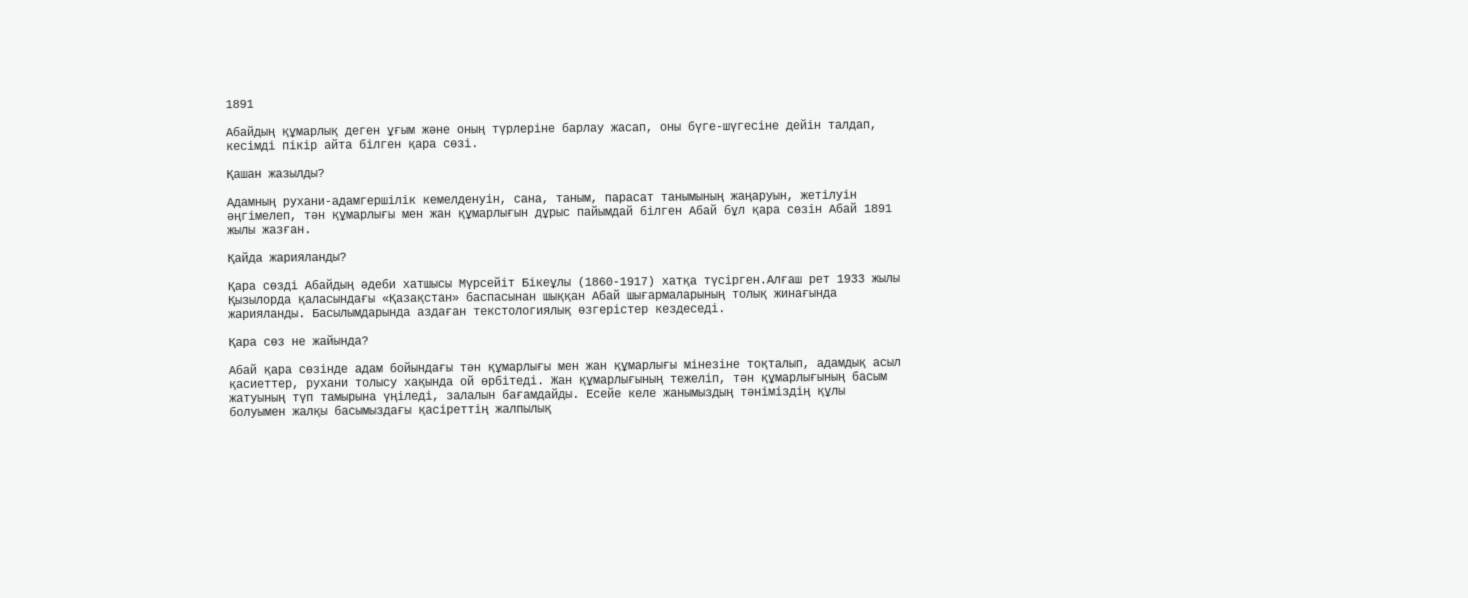1891

Абайдың құмарлық деген ұғым және оның түрлеріне барлау жасап, оны бүге-шүгесіне дейін талдап, кесімді пікір айта білген қара сөзі.

Қашан жазылды?

Адамның рухани-адамгершілік кемелденуін, сана, таным, парасат танымының жаңаруын, жетілуін әңгімелеп, тән құмарлығы мен жан құмарлығын дұрыс пайымдай білген Абай бұл қара сөзін Абай 1891 жылы жазған.

Қайда жарияланды?

Қара сөзді Абайдың әдеби хатшысы Мүрсейіт Бікеұлы (1860-1917) хатқа түсірген.Алғаш рет 1933 жылы Қызылорда қаласындағы «Қазақстан» баспасынан шыққан Абай шығармаларының толық жинағында жарияланды. Басылымдарында аздаған текстологиялық өзгерістер кездеседі.

Қара сөз не жайында?

Абай қара сөзінде адам бойындағы тән құмарлығы мен жан құмарлығы мінезіне тоқталып, адамдық асыл қасиеттер, рухани толысу хақында ой өрбітеді. Жан құмарлығының тежеліп, тән құмарлығының басым жатуының түп тамырына үңіледі, залалын бағамдайды. Есейе келе жанымыздың тәніміздің құлы болуымен жалқы басымыздағы қасіреттің жалпылық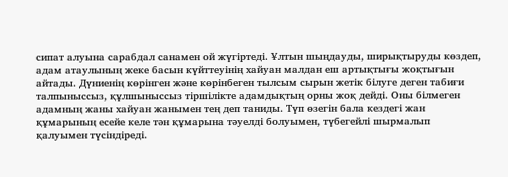сипат алуына сарабдал санамен ой жүгіртеді. Ұлтын шыңдауды, ширықтыруды көздеп, адам атаулының жеке басын күйттеуінің хайуан малдан еш артықтығы жоқтығын айтады. Дүниенің көрінген және көрінбеген тылсым сырын жетік білуге деген табиғи талпыныссыз, құлшыныссыз тіршілікте адамдықтың орны жоқ дейді. Оны білмеген адамның жаны хайуан жанымен тең деп таниды. Түп өзегін бала кездегі жан құмарының есейе келе тән құмарына тәуелді болуымен, түбегейлі шырмалып қалуымен түсіндіреді.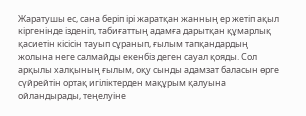Жаратушы ес, сана беріп ірі жаратқан жанның ер жетіп ақыл кіргенінде ізденіп, табиғаттың адамға дарытқан құмарлық қасиетін кісісін тауып сұранып, ғылым тапқандардың жолына неге салмайды екенбіз деген сауал қояды. Сол арқылы халқының ғылым, оқу сынды адамзат баласын өрге сүйрейтін ортақ игіліктерден мақұрым қалуына ойландырады, теңелуіне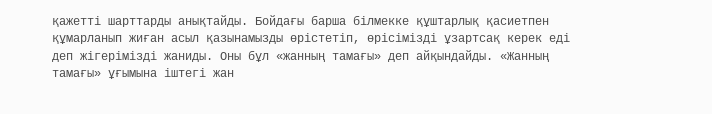қажетті шарттарды анықтайды. Бойдағы барша білмекке құштарлық қасиетпен құмарланып жиған асыл қазынамызды өрістетіп, өрісімізді ұзартсақ керек еді деп жігерімізді жаниды. Оны бұл «жанның тамағы» деп айқындайды. «Жанның тамағы» ұғымына іштегі жан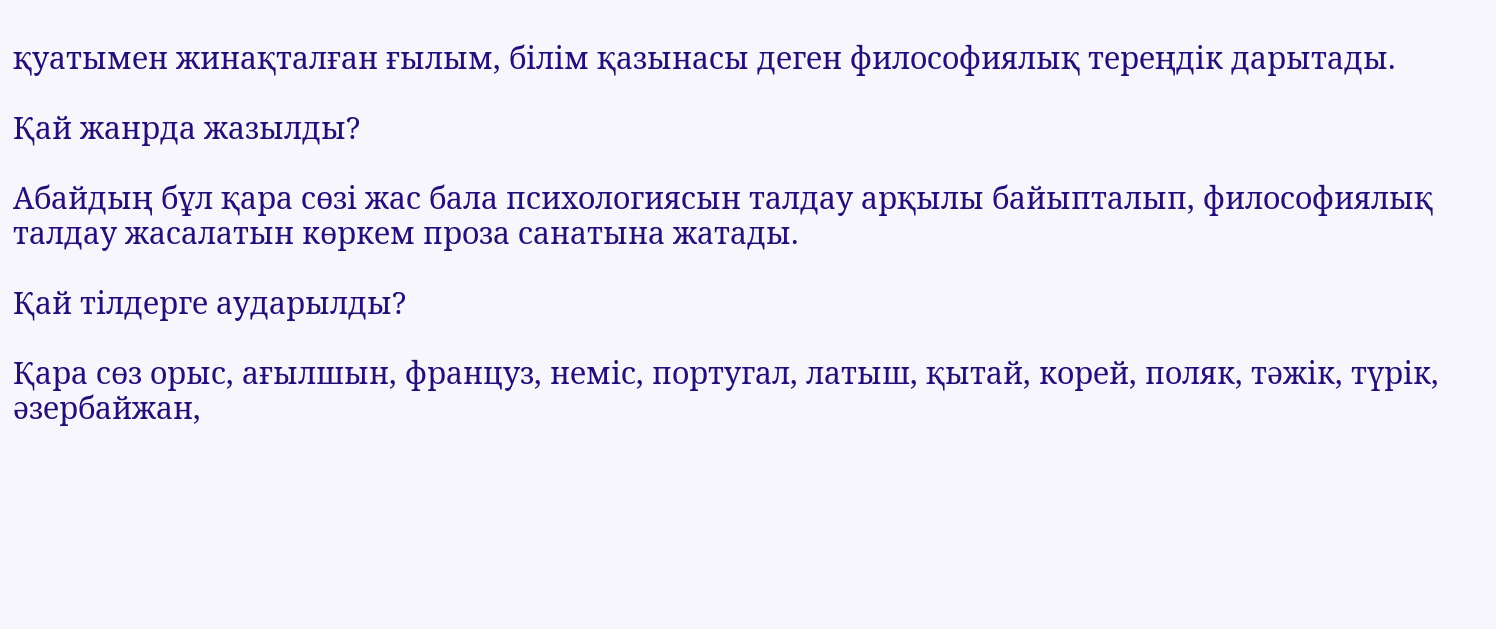қуатымен жинақталған ғылым, білім қазынасы деген философиялық тереңдік дарытады.

Қай жанрда жазылды?

Абайдың бұл қара сөзі жас бала психологиясын талдау арқылы байыпталып, философиялық талдау жасалатын көркем проза санатына жатады.

Қай тілдерге аударылды?

Қара сөз орыс, ағылшын, француз, неміс, португал, латыш, қытай, корей, поляк, тәжік, түрік, әзербайжан,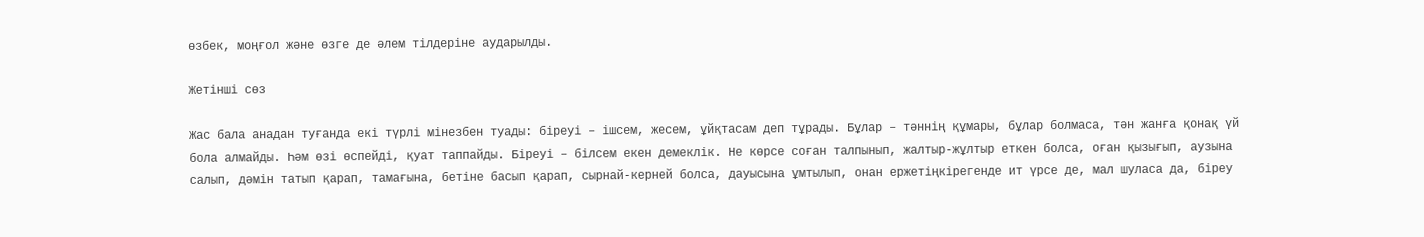өзбек, моңғол және өзге де әлем тілдеріне аударылды.

Жетінші сөз

Жас бала анадан туғанда екі түрлі мінезбен туады: біреуі – ішсем, жесем, ұйқтасам деп тұрады. Бұлар – тәннің құмары, бұлар болмаса, тән жанға қонақ үй бола алмайды. Һәм өзі өспейді, қуат таппайды. Біреуі – білсем екен демеклік. Не көрсе соған талпынып, жалтыр-жұлтыр еткен болса, оған қызығып, аузына салып, дәмін татып қарап, тамағына, бетіне басып қарап, сырнай-керней болса, дауысына ұмтылып, онан ержетіңкірегенде ит үрсе де, мал шуласа да, біреу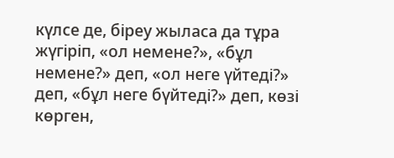күлсе де, біреу жыласа да тұра жүгіріп, «ол немене?», «бұл немене?» деп, «ол неге үйтеді?» деп, «бұл неге бүйтеді?» деп, көзі көрген,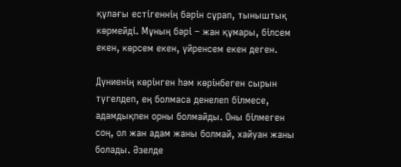құлағы естігеннің бәрін сұрап, тыныштық көрмейді. Мұның бәрі – жан құмары, білсем екен, көрсем екен, үйренсем екен деген.

Дүниенің көрінген һәм көрінбеген сырын түгелдеп, ең болмаса денелеп білмесе, адамдықпен орны болмайды. Оны білмеген соң, ол жан адам жаны болмай, хайуан жаны болады. Әзелде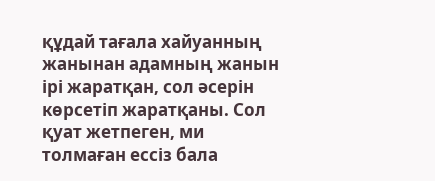құдай тағала хайуанның жанынан адамның жанын ірі жаратқан, сол әсерін көрсетіп жаратқаны. Сол қуат жетпеген, ми толмаған ессіз бала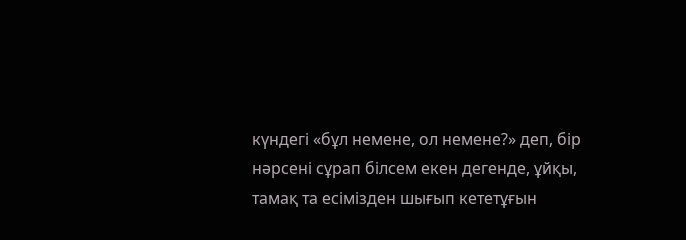күндегі «бұл немене, ол немене?» деп, бір нәрсені сұрап білсем екен дегенде, ұйқы, тамақ та есімізден шығып кететұғын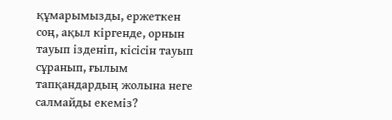құмарымызды, ержеткен соң, ақыл кіргенде, орнын тауып ізденіп, кісісін тауып сұранып, ғылым тапқандардың жолына неге салмайды екеміз?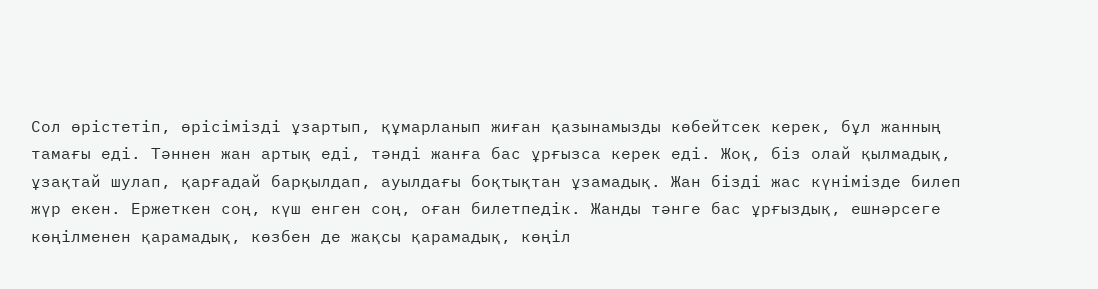Сол өрістетіп, өрісімізді ұзартып, құмарланып жиған қазынамызды көбейтсек керек, бұл жанның тамағы еді. Тәннен жан артық еді, тәнді жанға бас ұрғызса керек еді. Жоқ, біз олай қылмадық, ұзақтай шулап, қарғадай барқылдап, ауылдағы боқтықтан ұзамадық. Жан бізді жас күнімізде билеп жүр екен. Ержеткен соң, күш енген соң, оған билетпедік. Жанды тәнге бас ұрғыздық, ешнәрсеге көңілменен қарамадық, көзбен де жақсы қарамадық, көңіл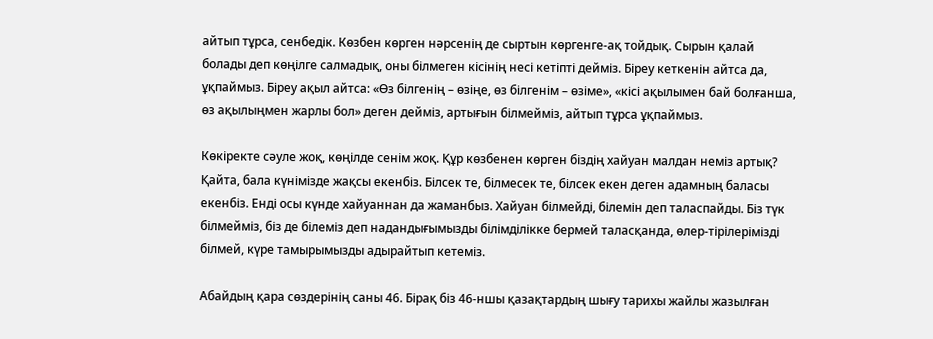айтып тұрса, сенбедік. Көзбен көрген нәрсенің де сыртын көргенге-ақ тойдық. Сырын қалай болады деп көңілге салмадық, оны білмеген кісінің несі кетіпті дейміз. Біреу кеткенін айтса да, ұқпаймыз. Біреу ақыл айтса: «Өз білгенің – өзіңе, өз білгенім – өзіме», «кісі ақылымен бай болғанша, өз ақылыңмен жарлы бол» деген дейміз, артығын білмейміз, айтып тұрса ұқпаймыз.

Көкіректе сәуле жоқ, көңілде сенім жоқ. Құр көзбенен көрген біздің хайуан малдан неміз артық? Қайта, бала күнімізде жақсы екенбіз. Білсек те, білмесек те, білсек екен деген адамның баласы екенбіз. Енді осы күнде хайуаннан да жаманбыз. Хайуан білмейді, білемін деп таласпайды. Біз түк білмейміз, біз де білеміз деп надандығымызды білімділікке бермей таласқанда, өлер-тірілерімізді білмей, күре тамырымызды адырайтып кетеміз.

Абайдың қара сөздерінің саны 46. Бірақ біз 46-ншы қазақтардың шығу тарихы жайлы жазылған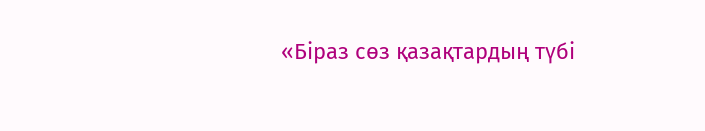«Біраз сөз қазақтардың түбі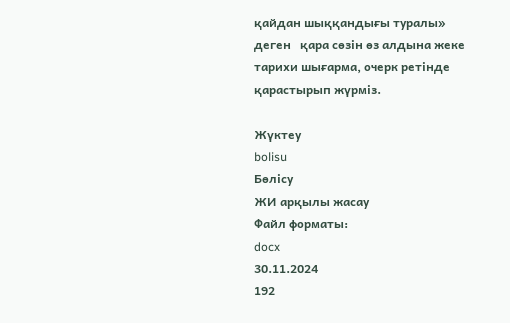қайдан шыққандығы туралы» деген   қара сөзін өз алдына жеке тарихи шығарма, очерк ретінде қарастырып жүрміз.

Жүктеу
bolisu
Бөлісу
ЖИ арқылы жасау
Файл форматы:
docx
30.11.2024
192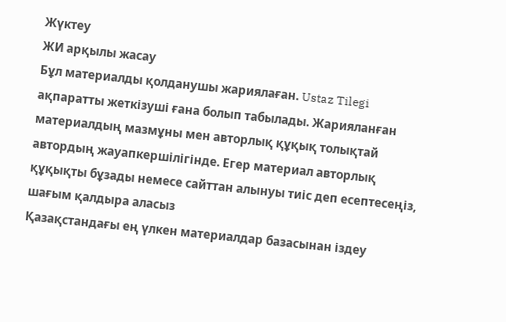Жүктеу
ЖИ арқылы жасау
Бұл материалды қолданушы жариялаған. Ustaz Tilegi ақпаратты жеткізуші ғана болып табылады. Жарияланған материалдың мазмұны мен авторлық құқық толықтай автордың жауапкершілігінде. Егер материал авторлық құқықты бұзады немесе сайттан алынуы тиіс деп есептесеңіз,
шағым қалдыра аласыз
Қазақстандағы ең үлкен материалдар базасынан іздеу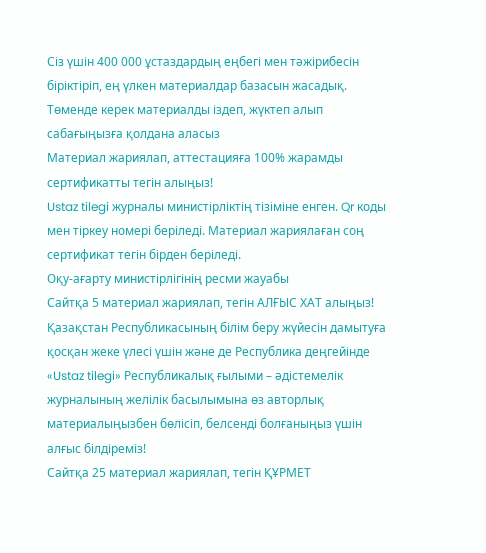Сіз үшін 400 000 ұстаздардың еңбегі мен тәжірибесін біріктіріп, ең үлкен материалдар базасын жасадық. Төменде керек материалды іздеп, жүктеп алып сабағыңызға қолдана аласыз
Материал жариялап, аттестацияға 100% жарамды сертификатты тегін алыңыз!
Ustaz tilegi журналы министірліктің тізіміне енген. Qr коды мен тіркеу номері беріледі. Материал жариялаған соң сертификат тегін бірден беріледі.
Оқу-ағарту министірлігінің ресми жауабы
Сайтқа 5 материал жариялап, тегін АЛҒЫС ХАТ алыңыз!
Қазақстан Республикасының білім беру жүйесін дамытуға қосқан жеке үлесі үшін және де Республика деңгейінде «Ustaz tilegi» Республикалық ғылыми – әдістемелік журналының желілік басылымына өз авторлық материалыңызбен бөлісіп, белсенді болғаныңыз үшін алғыс білдіреміз!
Сайтқа 25 материал жариялап, тегін ҚҰРМЕТ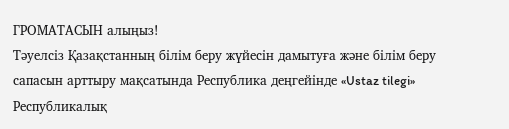ГРОМАТАСЫН алыңыз!
Тәуелсіз Қазақстанның білім беру жүйесін дамытуға және білім беру сапасын арттыру мақсатында Республика деңгейінде «Ustaz tilegi» Республикалық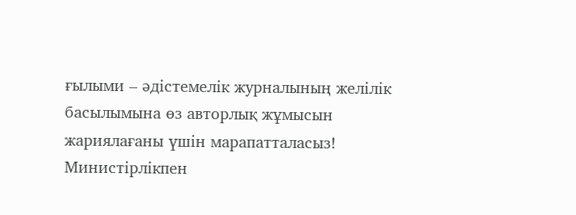ғылыми – әдістемелік журналының желілік басылымына өз авторлық жұмысын жариялағаны үшін марапатталасыз!
Министірлікпен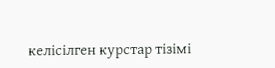келісілген курстар тізімі